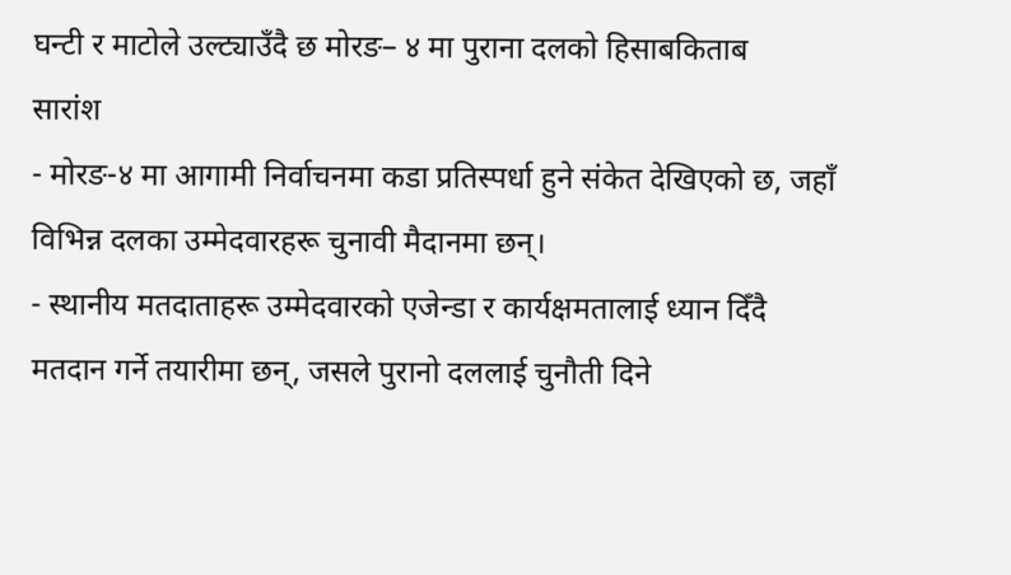घन्टी र माटोले उल्ट्याउँदै छ मोरङ– ४ मा पुराना दलको हिसाबकिताब
सारांश
- मोरङ-४ मा आगामी निर्वाचनमा कडा प्रतिस्पर्धा हुने संकेत देखिएको छ, जहाँ विभिन्न दलका उम्मेदवारहरू चुनावी मैदानमा छन्।
- स्थानीय मतदाताहरू उम्मेदवारको एजेन्डा र कार्यक्षमतालाई ध्यान दिँदै मतदान गर्ने तयारीमा छन्, जसले पुरानो दललाई चुनौती दिने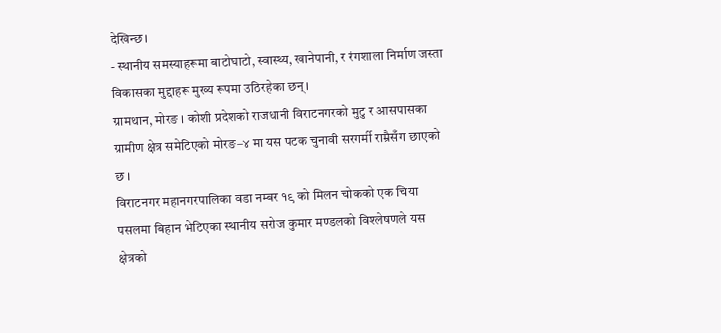देखिन्छ।
- स्थानीय समस्याहरूमा बाटोघाटो, स्वास्थ्य, खानेपानी, र रंगशाला निर्माण जस्ता विकासका मुद्दाहरू मुख्य रूपमा उठिरहेका छन्।
ग्रामथान, मोरङ । कोशी प्रदेशको राजधानी विराटनगरको मुटु र आसपासका ग्रामीण क्षेत्र समेटिएको मोरङ–४ मा यस पटक चुनावी सरगर्मी राम्रैसँग छाएको छ ।
विराटनगर महानगरपालिका वडा नम्बर १९ को मिलन चोकको एक चिया पसलमा बिहान भेटिएका स्थानीय सरोज कुमार मण्डलको विश्लेषणले यस क्षेत्रको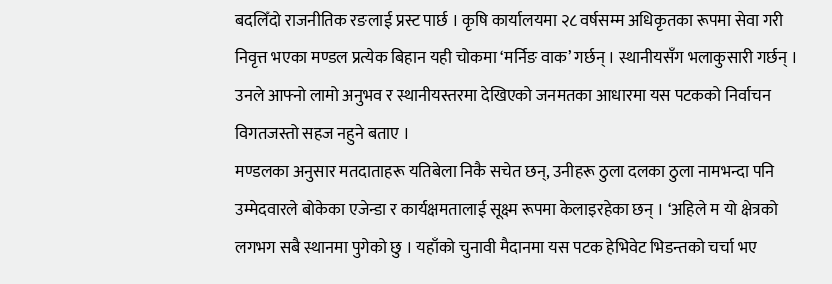बदलिँदो राजनीतिक रङलाई प्रस्ट पार्छ । कृषि कार्यालयमा २८ वर्षसम्म अधिकृतका रूपमा सेवा गरी निवृत्त भएका मण्डल प्रत्येक बिहान यही चोकमा ‘मर्निङ वाक’ गर्छन् । स्थानीयसँग भलाकुसारी गर्छन् । उनले आफ्नो लामो अनुभव र स्थानीयस्तरमा देखिएको जनमतका आधारमा यस पटकको निर्वाचन विगतजस्तो सहज नहुने बताए ।
मण्डलका अनुसार मतदाताहरू यतिबेला निकै सचेत छन्, उनीहरू ठुला दलका ठुला नामभन्दा पनि उम्मेदवारले बोकेका एजेन्डा र कार्यक्षमतालाई सूक्ष्म रूपमा केलाइरहेका छन् । ‘अहिले म यो क्षेत्रको लगभग सबै स्थानमा पुगेको छु । यहाँको चुनावी मैदानमा यस पटक हेभिवेट भिडन्तको चर्चा भए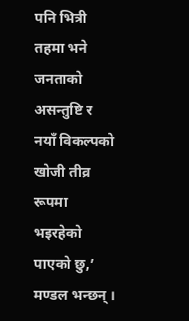पनि भित्री तहमा भने जनताको असन्तुष्टि र नयाँ विकल्पको खोजी तीव्र रूपमा भइरहेको पाएको छु,’ मण्डल भन्छन् ।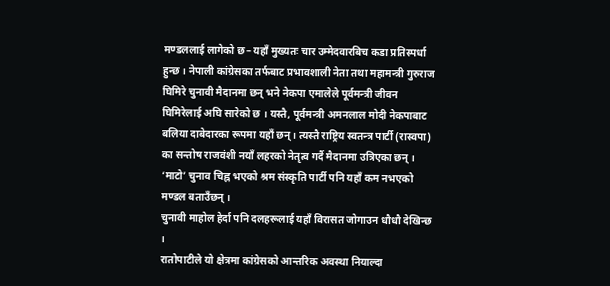मण्डललाई लागेको छ– यहाँ मुख्यतः चार उम्मेदवारबिच कडा प्रतिस्पर्धा हुन्छ । नेपाली कांग्रेसका तर्फबाट प्रभावशाली नेता तथा महामन्त्री गुरुराज घिमिरे चुनावी मैदानमा छन् भने नेकपा एमालेले पूर्वमन्त्री जीवन घिमिरेलाई अघि सारेको छ । यस्तै, पूर्वमन्त्री अमनलाल मोदी नेकपाबाट बलिया दाबेदारका रूपमा यहाँ छन् । त्यस्तै राष्ट्रिय स्वतन्त्र पार्टी (रास्वपा) का सन्तोष राजवंशी नयाँ लहरको नेतृत्व गर्दै मैदानमा उत्रिएका छन् ।
‘माटो’ चुनाव चिह्न भएको श्रम संस्कृति पार्टी पनि यहाँ कम नभएको मण्डल बताउँछन् ।
चुनावी माहोल हेर्दा पनि दलहरूलाई यहाँ विरासत जोगाउन धौधौ देखिन्छ ।
रातोपाटीले यो क्षेत्रमा कांग्रेसको आन्तरिक अवस्था नियाल्दा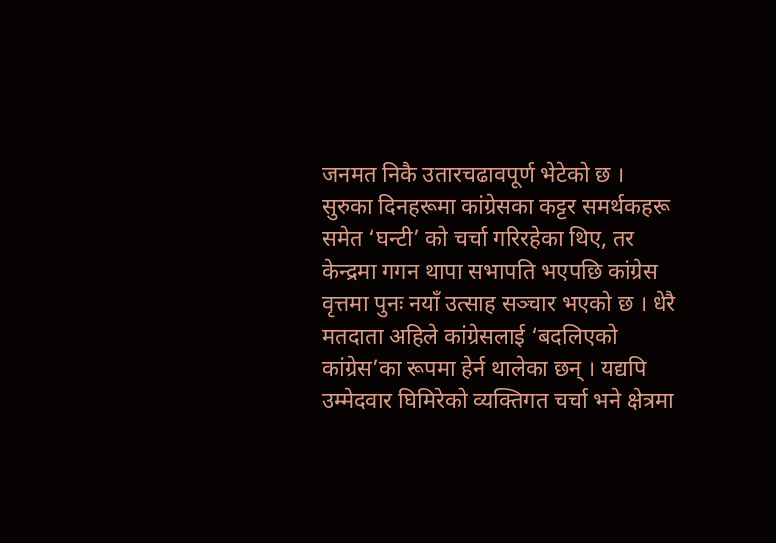जनमत निकै उतारचढावपूर्ण भेटेको छ । सुरुका दिनहरूमा कांग्रेसका कट्टर समर्थकहरू समेत ‘घन्टी’ को चर्चा गरिरहेका थिए, तर केन्द्रमा गगन थापा सभापति भएपछि कांग्रेस वृत्तमा पुनः नयाँ उत्साह सञ्चार भएको छ । धेरै मतदाता अहिले कांग्रेसलाई ‘बदलिएको कांग्रेस’का रूपमा हेर्न थालेका छन् । यद्यपि उम्मेदवार घिमिरेको व्यक्तिगत चर्चा भने क्षेत्रमा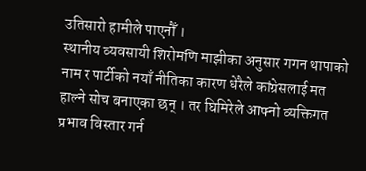उतिसारो हामीले पाएनौँ ।
स्थानीय व्यवसायी शिरोमणि माझीका अनुसार गगन थापाको नाम र पार्टीको नयाँ नीतिका कारण धेरैले कांग्रेसलाई मत हाल्ने सोच बनाएका छन् । तर घिमिरेले आफ्नो व्यक्तिगत प्रभाव विस्तार गर्न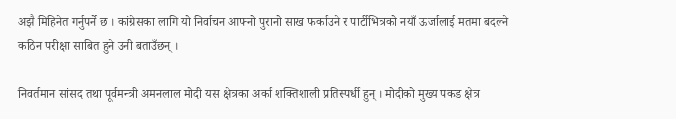अझै मिहिनेत गर्नुपर्ने छ । कांग्रेसका लागि यो निर्वाचन आफ्नो पुरानो साख फर्काउने र पार्टीभित्रको नयाँ ऊर्जालाई मतमा बदल्ने कठिन परीक्षा साबित हुने उनी बताउँछन् ।

निवर्तमान सांसद तथा पूर्वमन्त्री अमनलाल मोदी यस क्षेत्रका अर्का शक्तिशाली प्रतिस्पर्धी हुन् । मोदीको मुख्य पकड क्षेत्र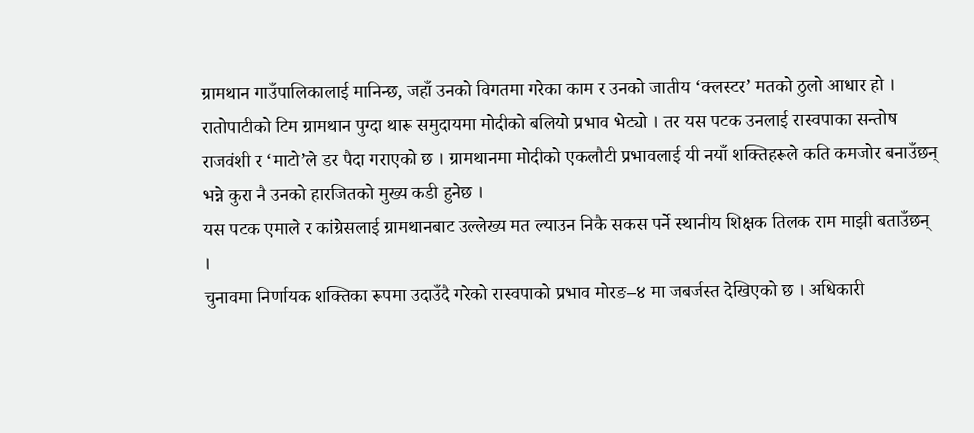ग्रामथान गाउँपालिकालाई मानिन्छ, जहाँ उनको विगतमा गरेका काम र उनको जातीय ‘क्लस्टर’ मतको ठुलो आधार हो ।
रातोपाटीको टिम ग्रामथान पुग्दा थारू समुदायमा मोदीको बलियो प्रभाव भेट्यो । तर यस पटक उनलाई रास्वपाका सन्तोष राजवंशी र ‘माटो’ले डर पैदा गराएको छ । ग्रामथानमा मोदीको एकलौटी प्रभावलाई यी नयाँ शक्तिहरूले कति कमजोर बनाउँछन् भन्ने कुरा नै उनको हारजितको मुख्य कडी हुनेछ ।
यस पटक एमाले र कांग्रेसलाई ग्रामथानबाट उल्लेख्य मत ल्याउन निकै सकस पर्ने स्थानीय शिक्षक तिलक राम माझी बताउँछन् ।
चुनावमा निर्णायक शक्तिका रूपमा उदाउँदै गरेको रास्वपाको प्रभाव मोरङ–४ मा जबर्जस्त देखिएको छ । अधिकारी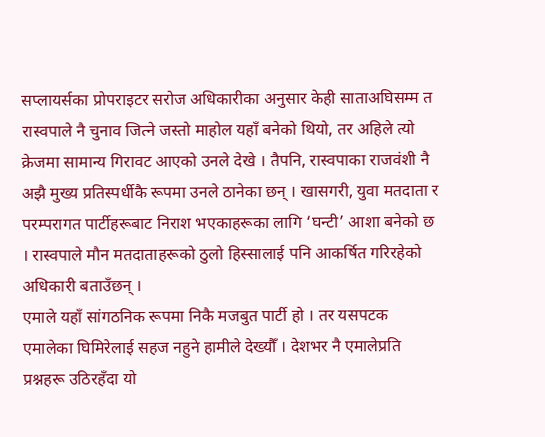सप्लायर्सका प्रोपराइटर सरोज अधिकारीका अनुसार केही साताअघिसम्म त रास्वपाले नै चुनाव जित्ने जस्तो माहोल यहाँ बनेको थियो, तर अहिले त्यो क्रेजमा सामान्य गिरावट आएको उनले देखे । तैपनि, रास्वपाका राजवंशी नै अझै मुख्य प्रतिस्पर्धीकै रूपमा उनले ठानेका छन् । खासगरी, युवा मतदाता र परम्परागत पार्टीहरूबाट निराश भएकाहरूका लागि ‘घन्टी’ आशा बनेको छ । रास्वपाले मौन मतदाताहरूको ठुलो हिस्सालाई पनि आकर्षित गरिरहेको अधिकारी बताउँछन् ।
एमाले यहाँ सांगठनिक रूपमा निकै मजबुत पार्टी हो । तर यसपटक एमालेका घिमिरेलाई सहज नहुने हामीले देख्यौँ । देशभर नै एमालेप्रति प्रश्नहरू उठिरहँदा यो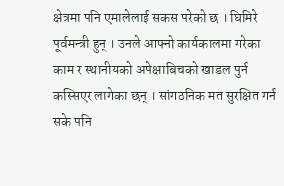क्षेत्रमा पनि एमालेलाई सकस परेको छ । घिमिरे पूर्वमन्त्री हुन् । उनले आफ्नो कार्यकालमा गरेका काम र स्थानीयको अपेक्षाबिचको खाडल पुर्न कस्सिएर लागेका छन् । सांगठनिक मत सुरक्षित गर्न सके पनि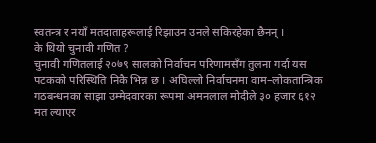स्वतन्त्र र नयाँ मतदाताहरूलाई रिझाउन उनले सकिरहेका छैनन् ।
के थियो चुनावी गणित ?
चुनावी गणितलाई २०७९ सालको निर्वाचन परिणामसँग तुलना गर्दा यस पटकको परिस्थिति निकै भिन्न छ । अघिल्लो निर्वाचनमा वाम–लोकतान्त्रिक गठबन्धनका साझा उम्मेदवारका रूपमा अमनलाल मोदीले ३० हजार ६१२ मत ल्याएर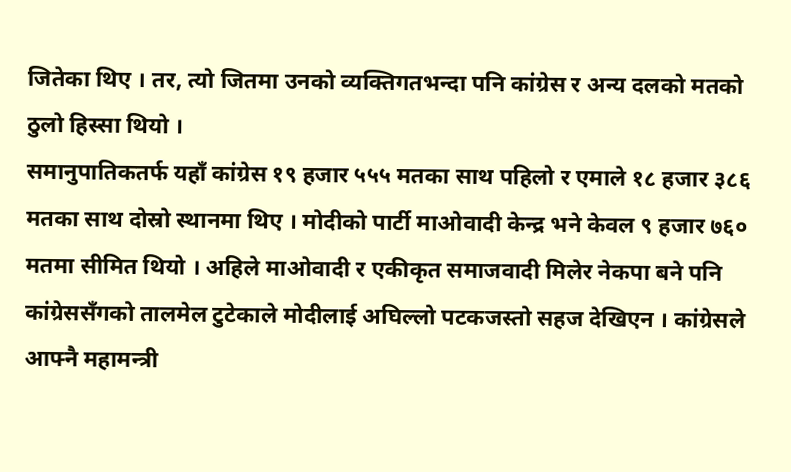जितेका थिए । तर, त्यो जितमा उनको व्यक्तिगतभन्दा पनि कांग्रेस र अन्य दलको मतको ठुलो हिस्सा थियो ।
समानुपातिकतर्फ यहाँ कांग्रेस १९ हजार ५५५ मतका साथ पहिलो र एमाले १८ हजार ३८६ मतका साथ दोस्रो स्थानमा थिए । मोदीको पार्टी माओवादी केन्द्र भने केवल ९ हजार ७६० मतमा सीमित थियो । अहिले माओवादी र एकीकृत समाजवादी मिलेर नेकपा बने पनि कांग्रेससँगको तालमेल टुटेकाले मोदीलाई अघिल्लो पटकजस्तो सहज देखिएन । कांग्रेसले आफ्नै महामन्त्री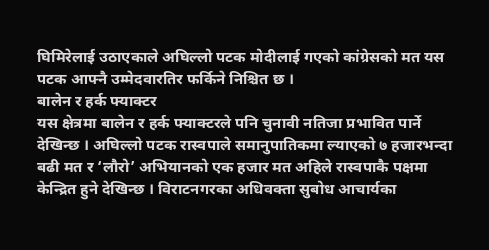घिमिरेलाई उठाएकाले अघिल्लो पटक मोदीलाई गएको कांग्रेसको मत यस पटक आफ्नै उम्मेदवारतिर फर्किने निश्चित छ ।
बालेन र हर्क फ्याक्टर
यस क्षेत्रमा बालेन र हर्क फ्याक्टरले पनि चुनावी नतिजा प्रभावित पार्ने देखिन्छ । अघिल्लो पटक रास्वपाले समानुपातिकमा ल्याएको ७ हजारभन्दा बढी मत र ‘लौरो’ अभियानको एक हजार मत अहिले रास्वपाकै पक्षमा केन्द्रित हुने देखिन्छ । विराटनगरका अधिवक्ता सुबोध आचार्यका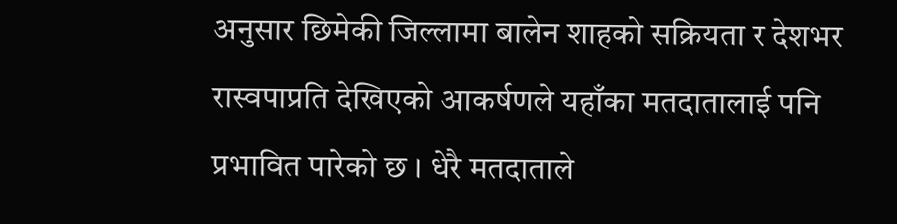अनुसार छिमेकी जिल्लामा बालेन शाहको सक्रियता र देशभर रास्वपाप्रति देखिएको आकर्षणले यहाँका मतदातालाई पनि प्रभावित पारेको छ । धेरै मतदाताले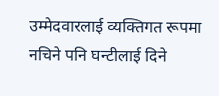उम्मेदवारलाई व्यक्तिगत रूपमा नचिने पनि घन्टीलाई दिने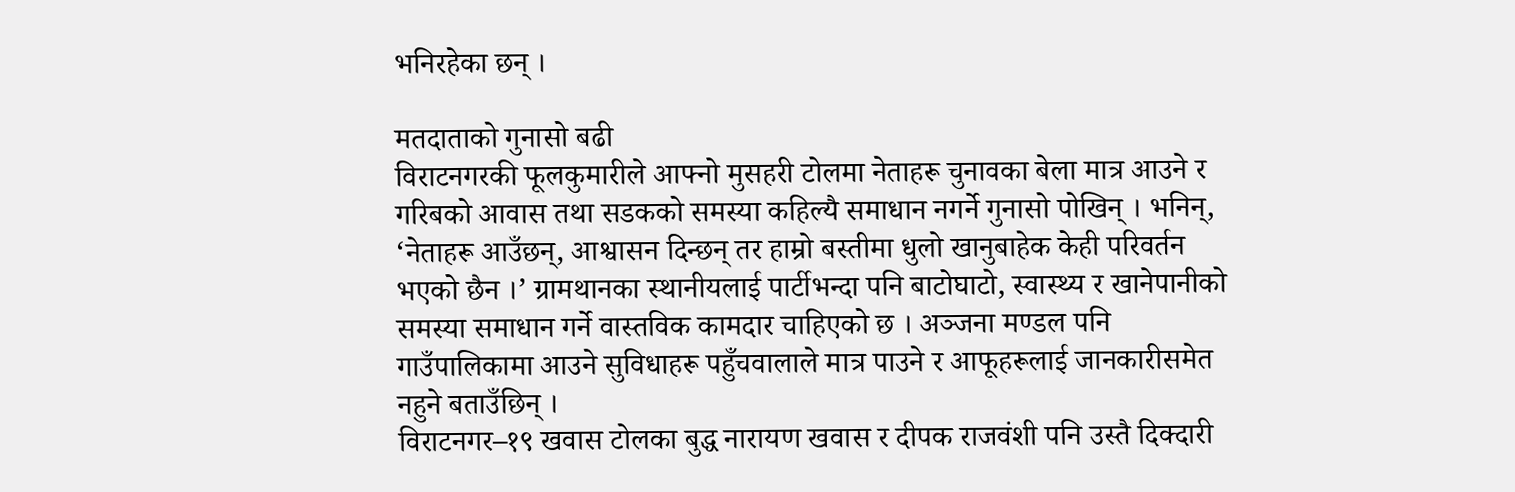भनिरहेका छन् ।

मतदाताको गुनासो बढी
विराटनगरकी फूलकुमारीले आफ्नो मुसहरी टोलमा नेताहरू चुनावका बेला मात्र आउने र गरिबको आवास तथा सडकको समस्या कहिल्यै समाधान नगर्ने गुनासो पोखिन् । भनिन्, ‘नेताहरू आउँछन्, आश्वासन दिन्छन् तर हाम्रो बस्तीमा धुलो खानुबाहेक केही परिवर्तन भएको छैन ।’ ग्रामथानका स्थानीयलाई पार्टीभन्दा पनि बाटोघाटो, स्वास्थ्य र खानेपानीको समस्या समाधान गर्ने वास्तविक कामदार चाहिएको छ । अञ्जना मण्डल पनि गाउँपालिकामा आउने सुविधाहरू पहुँचवालाले मात्र पाउने र आफूहरूलाई जानकारीसमेत नहुने बताउँछिन् ।
विराटनगर–१९ खवास टोलका बुद्ध नारायण खवास र दीपक राजवंशी पनि उस्तै दिक्दारी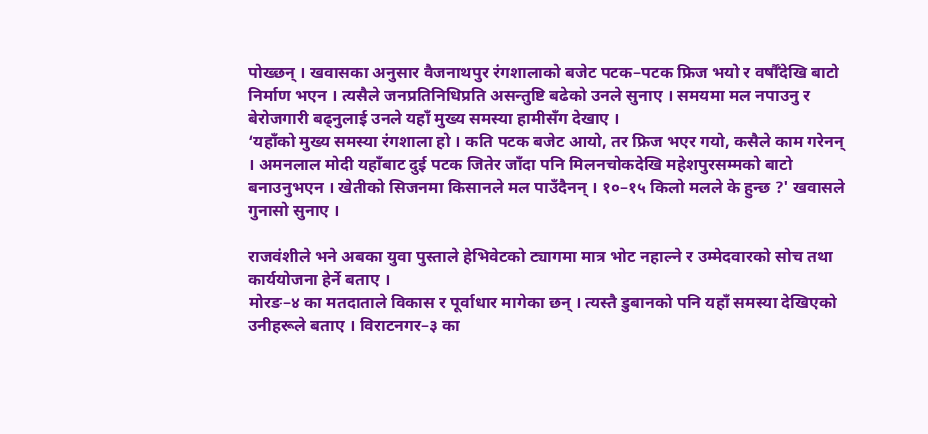पोख्छन् । खवासका अनुसार वैजनाथपुर रंगशालाको बजेट पटक–पटक फ्रिज भयो र वर्षौँदेखि बाटो निर्माण भएन । त्यसैले जनप्रतिनिधिप्रति असन्तुष्टि बढेको उनले सुनाए । समयमा मल नपाउनु र बेरोजगारी बढ्नुलाई उनले यहाँ मुख्य समस्या हामीसँग देखाए ।
‘यहाँको मुख्य समस्या रंगशाला हो । कति पटक बजेट आयो, तर फ्रिज भएर गयो, कसैले काम गरेनन् । अमनलाल मोदी यहाँबाट दुई पटक जितेर जाँदा पनि मिलनचोकदेखि महेशपुरसम्मको बाटो बनाउनुभएन । खेतीको सिजनमा किसानले मल पाउँदैनन् । १०–१५ किलो मलले के हुन्छ ?' खवासले गुनासो सुनाए ।

राजवंशीले भने अबका युवा पुस्ताले हेभिवेटको ट्यागमा मात्र भोट नहाल्ने र उम्मेदवारको सोच तथा कार्ययोजना हेर्ने बताए ।
मोरङ–४ का मतदाताले विकास र पूर्वाधार मागेका छन् । त्यस्तै डुबानको पनि यहाँ समस्या देखिएको उनीहरूले बताए । विराटनगर–३ का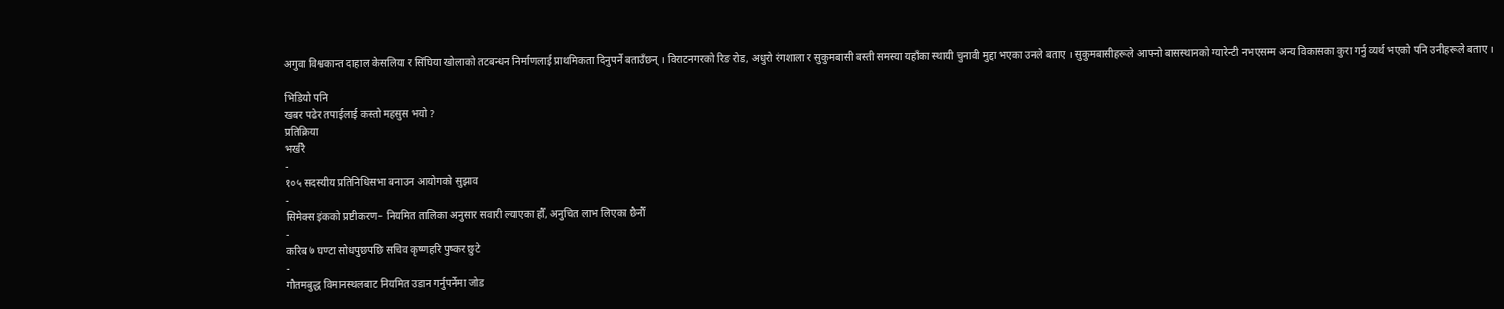अगुवा विश्वकान्त दाहाल केसलिया र सिंघिया खोलाको तटबन्धन निर्माणलाई प्राथमिकता दिनुपर्ने बताउँछन् । विराटनगरको रिङ रोड, अधुरो रंगशाला र सुकुमबासी बस्ती समस्या यहाँका स्थायी चुनावी मुद्दा भएका उनले बताए । सुकुमबासीहरूले आफ्नो बासस्थानको ग्यारेन्टी नभएसम्म अन्य विकासका कुरा गर्नु व्यर्थ भएको पनि उनीहरूले बताए ।

भिडियो पनि
खबर पढेर तपाईलाई कस्तो महसुस भयो ?
प्रतिक्रिया
भर्खरै
-
१०५ सदस्यीय प्रतिनिधिसभा बनाउन आयोगको सुझाव
-
सिमेक्स इंकको प्रष्टीकरण– नियमित तालिका अनुसार सवारी ल्याएका हौँ, अनुचित लाभ लिएका छैनौँ
-
करिब ७ घण्टा सोधपुछपछि सचिव कृष्णहरि पुष्कर छुटे
-
गौतमबुद्ध विमानस्थलबाट नियमित उडान गर्नुपर्नेमा जोड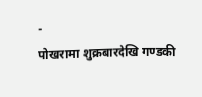-
पोखरामा शुक्रबारदेखि गण्डकी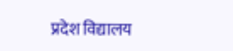प्रदेश विद्यालय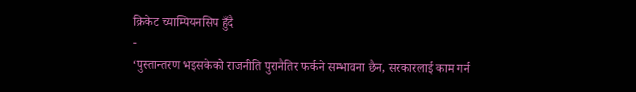क्रिकेट च्याम्पियनसिप हुँदै
-
‘पुस्तान्तरण भइसकेको राजनीति पुरानैतिर फर्कने सम्भावना छैन, सरकारलाई काम गर्न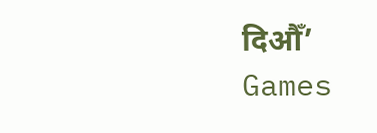दिऔँ’
Games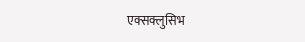एक्सक्लुसिभ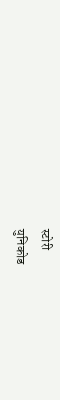स्टोरी
युनिकोड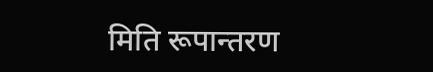मिति रूपान्तरण